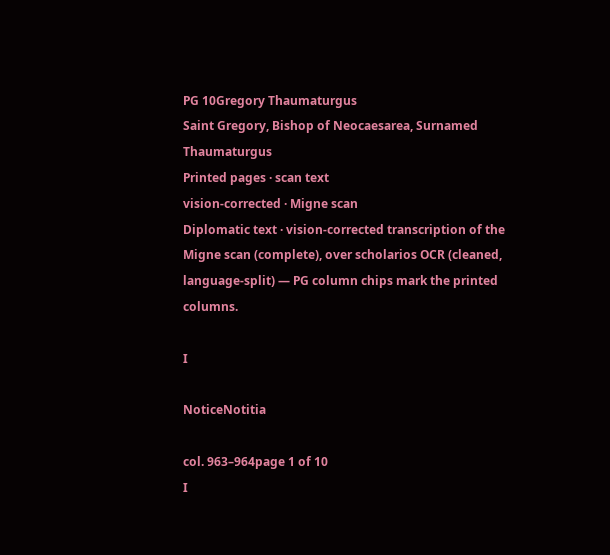PG 10Gregory Thaumaturgus
Saint Gregory, Bishop of Neocaesarea, Surnamed Thaumaturgus
Printed pages · scan text
vision-corrected · Migne scan
Diplomatic text · vision-corrected transcription of the Migne scan (complete), over scholarios OCR (cleaned, language-split) — PG column chips mark the printed columns.

I

NoticeNotitia

col. 963–964page 1 of 10
I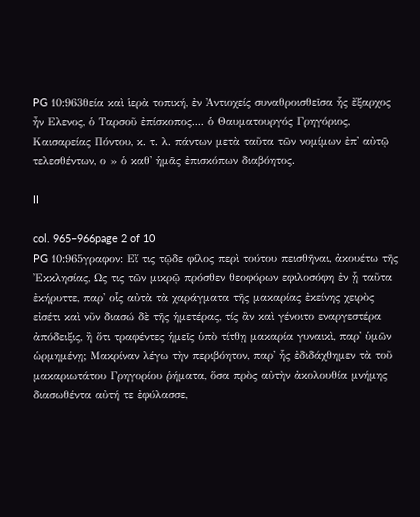PG 10:963θεία καὶ ἱερὰ τοπική, ἐν Ἀντιοχείς συναθροισθεῖσα ἧς ἔξαρχος ἦν Ελενος, ὁ Ταρσοῦ ἐπίσκοπος.... ὁ Θαυματουργός Γρηγόριος, Καισαρείας Πόντου, κ. τ. λ. πάντων μετὰ ταῦτα τῶν νομίμων ἐπ' αὐτῷ τελεσθέντων, ο » ὁ καθ' ἡμᾶς ἐπισκόπων διαβόητος.

II

col. 965–966page 2 of 10
PG 10:965γραφον: Εἴ τις τῷδε φίλος περὶ τούτου πεισθῆναι, ἀκουέτω τῆς Ἐκκλησίας, Ως τις τῶν μικρῷ πρόσθεν θεοφόρων εφιλοσόφη ἐν ᾗ ταῦτα ἐκήρυττε, παρ' οἷς αὐτὰ τὰ χαράγματα τῆς μακαρίας ἐκείνης χειρὸς εἰσέτι καὶ νῦν διασώ δὲ τῆς ἡμετέρας, τίς ἂν καὶ γένοιτο εναργεστέρα ἀπόδειξις, ἢ ὅτι τραφέντες ἡμεῖς ὑπὸ τίτθῃ μακαρία γυναικὶ, παρ' ὑμῶν ὡρμημένῃ; Μακρίναν λέγω τὴν περιβόητον, παρ' ἧς ἐδιδάχθημεν τὰ τοῦ μακαριωτάτου Γρηγορίου ῥήματα, ὅσα πρὸς αὐτὴν ἀκολουθία μνήμης διασωθέντα αὐτή τε ἐφύλασσε,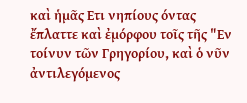καὶ ἡμᾶς Ετι νηπίους όντας ἔπλαττε καὶ ἐμόρφου τοῖς τῆς "Εν τοίνυν τῶν Γρηγορίου, καὶ ὁ νῦν ἀντιλεγόμενος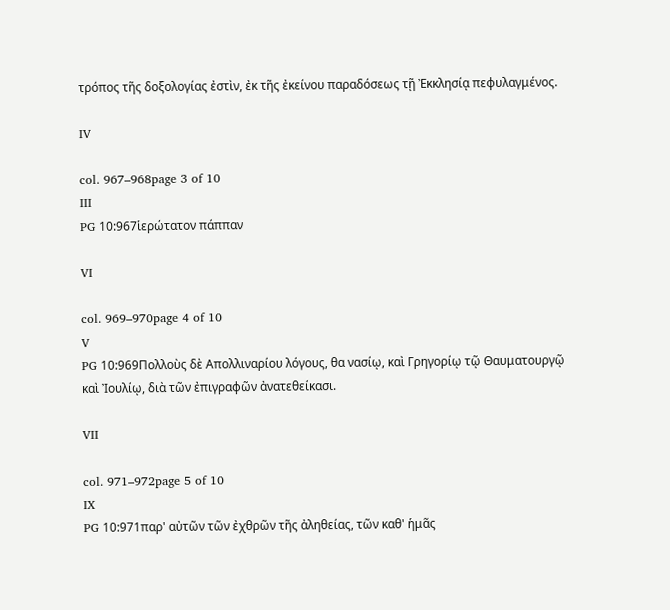τρόπος τῆς δοξολογίας ἐστὶν, ἐκ τῆς ἐκείνου παραδόσεως τῇ Ἐκκλησίᾳ πεφυλαγμένος.

IV

col. 967–968page 3 of 10
III
PG 10:967ἱερώτατον πάππαν

VI

col. 969–970page 4 of 10
V
PG 10:969Πολλοὺς δὲ Απολλιναρίου λόγους, θα νασίῳ, καὶ Γρηγορίῳ τῷ Θαυματουργῷ καὶ Ἰουλίῳ, διὰ τῶν ἐπιγραφῶν ἀνατεθείκασι.

VII

col. 971–972page 5 of 10
IX
PG 10:971παρ' αὐτῶν τῶν ἐχθρῶν τῆς ἀληθείας, τῶν καθ' ἡμᾶς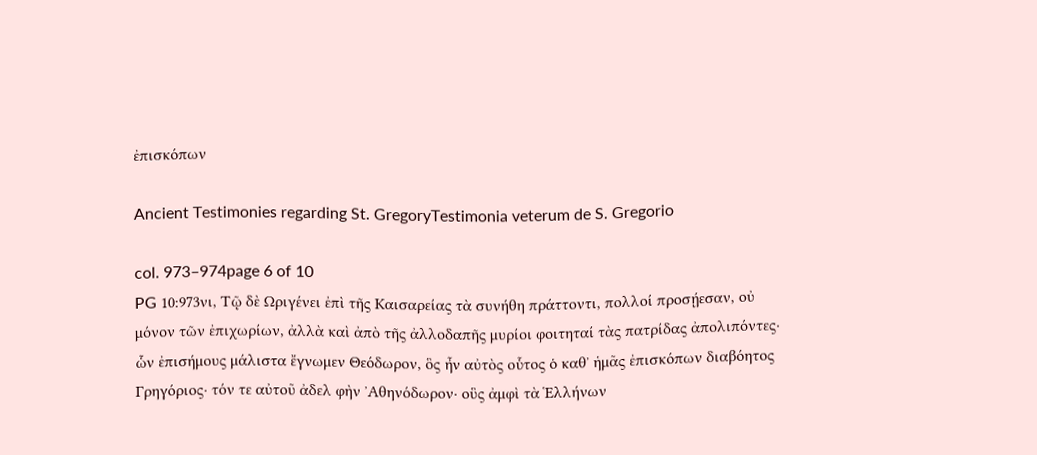ἐπισκόπων

Ancient Testimonies regarding St. GregoryTestimonia veterum de S. Gregorio

col. 973–974page 6 of 10
PG 10:973νι, Τῷ δὲ Ωριγένει ἐπὶ τῆς Καισαρείας τὰ συνήθη πράττοντι, πολλοί προσῄεσαν, οὐ μόνον τῶν ἐπιχωρίων, ἀλλὰ καὶ ἀπὸ τῆς ἀλλοδαπῆς μυρίοι φοιτηταί τὰς πατρίδας ἀπολιπόντες· ὧν ἐπισήμους μάλιστα ἔγνωμεν Θεόδωρον, ὃς ἦν αὐτὸς οὗτος ὁ καθ᾿ ἡμᾶς ἐπισκόπων διαβόητος Γρηγόριος· τόν τε αὐτοῦ ἀδελ φὴν ᾿Αθηνόδωρον· οὓς ἀμφὶ τὰ Ἑλλήνων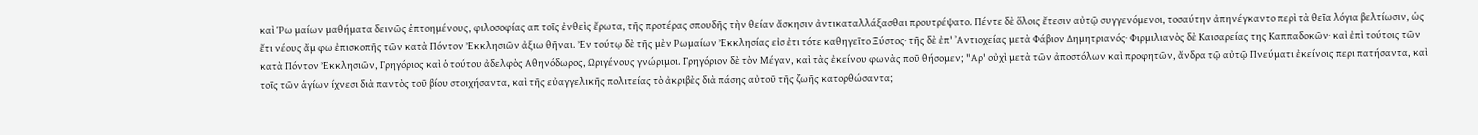καὶ Ῥω μαίων μαθήματα δεινῶς ἑπτοημένους, φιλοσοφίας απ τοῖς ἐνθεὶς ἔρωτα, τῆς προτέρας σπουδῆς τὴν θείαν ἄσκησιν ἀντικαταλλάξασθαι προυτρέψατο. Πέντε δὲ ὅλοις ἔτεσιν αὐτῷ συγγενόμενοι, τοσαύτην ἀπηνέγκαντο περὶ τὰ θεῖα λόγια βελτίωσιν, ὡς ἔτι νέους ἄμ φω ἐπισκοπῆς τῶν κατὰ Πόντον Ἐκκλησιῶν ἀξιω θῆναι. Ἐν τούτῳ δὲ τῆς μὲν Ρωμαίων Ἐκκλησίας εἰσ ἐτι τότε καθηγεῖτο Ξύστος· τῆς δὲ ἐπ' ᾿Αντιοχείας μετὰ Φάβιον Δημητριανός· Φιρμιλιανὸς δὲ Καισαρείας της Καππαδοκῶν· καὶ ἐπὶ τούτοις τῶν κατὰ Πόντον Ἐκκλησιῶν, Γρηγόριος καὶ ὁ τούτου ἀδελφὸς Αθηνόδωρος, Ωριγένους γνώριμοι. Γρηγόριον δὲ τὸν Μέγαν, καὶ τὰς ἐκείνου φωνὰς ποῦ θήσομεν; "Αρ' οὐχὶ μετὰ τῶν ἀποστόλων καὶ προφητῶν, ἄνδρα τῷ αὐτῷ Πνεύματι ἐκείνοις περι πατήσαντα, καὶ τοῖς τῶν ἁγίων ίχνεσι διὰ παντὸς τοῦ βίου στοιχήσαντα, καὶ τῆς εὐαγγελικῆς πολιτείας τὸ ἀκριβὲς διὰ πάσης αὐτοῦ τῆς ζωῆς κατορθώσαντα;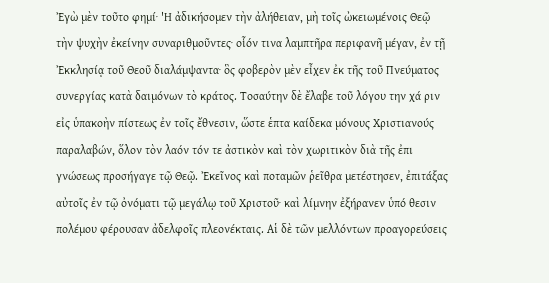Ἐγὼ μὲν τοῦτο φημί· 'Η ἀδικήσομεν τὴν ἀλήθειαν, μὴ τοῖς ὠκειωμένοις Θεῷ τὴν ψυχὴν ἐκείνην συναριθμοῦντες· οἷόν τινα λαμπτῆρα περιφανῆ μέγαν, ἐν τῇ Ἐκκλησίᾳ τοῦ Θεοῦ διαλάμψαντα· ὃς φοβερὸν μὲν εἶχεν ἐκ τῆς τοῦ Πνεύματος συνεργίας κατὰ δαιμόνων τὸ κράτος. Τοσαύτην δὲ ἔλαβε τοῦ λόγου την χά ριν εἰς ὑπακοὴν πίστεως ἐν τοῖς ἔθνεσιν, ὥστε ἑπτα καίδεκα μόνους Χριστιανούς παραλαβών, ὅλον τὸν λαόν τόν τε ἀστικὸν καὶ τὸν χωριτικὸν διὰ τῆς ἐπι γνώσεως προσήγαγε τῷ Θεῷ. Ἐκεῖνος καὶ ποταμῶν ῥεῖθρα μετέστησεν, ἐπιτάξας αὐτοῖς ἐν τῷ ὀνόματι τῷ μεγάλῳ τοῦ Χριστοῦ· καὶ λίμνην ἐξήρανεν ὑπό θεσιν πολέμου φέρουσαν ἀδελφοῖς πλεονέκταις. Αἱ δὲ τῶν μελλόντων προαγορεύσεις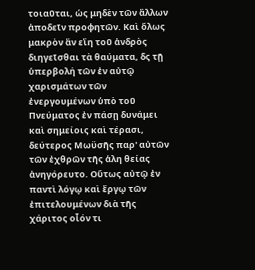τοιαῦται, ὡς μηδὲν τῶν ἄλλων ἀποδεῖν προφητῶν. Καὶ ὅλως μακρὸν ἂν εἴη τοῦ ἀνδρὸς διηγεῖσθαι τὰ θαύματα, δς τῇ ὑπερβολή τῶν ἐν αὐτῷ χαρισμάτων τῶν ἐνεργουμένων ὑπὸ τοῦ Πνεύματος ἐν πάσῃ δυνάμει καὶ σημείοις καὶ τέρασι, δεύτερος Μωϋσῆς παρ' αὐτῶν τῶν ἐχθρῶν τῆς ἁλη θείας ἀνηγόρευτο. Οὕτως αὐτῷ ἐν παντὶ λόγῳ καὶ ἔργῳ τῶν ἐπιτελουμένων διὰ τῆς χάριτος οἷόν τι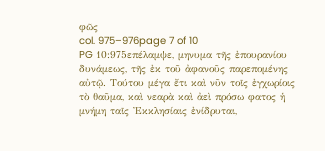φῶς
col. 975–976page 7 of 10
PG 10:975επέλαμψε, μηνυμα τῆς ἐπουρανίου δυνάμεως, τῆς ἐκ τοῦ ἀφανοῦς παρεπομένης αὐτῷ. Τούτου μέγα ἔτι καὶ νῦν τοῖς ἐγχωρίοις τὸ θαῦμα, καὶ νεαρὰ καὶ ἀεὶ πρόσω φατος ἡ μνήμη ταῖς Ἐκκλησίαις ἐνίδρυται,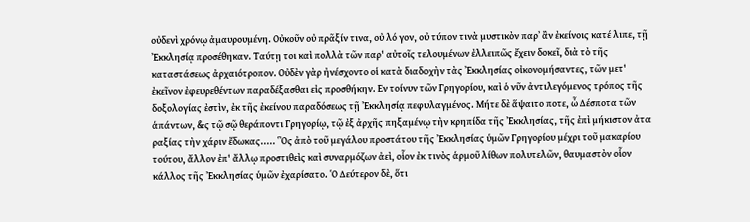οὐδενὶ χρόνῳ ἀμαυρουμένη. Οὐκοῦν οὐ πρᾶξίν τινα, οὐ λό γον, οὐ τύπον τινὰ μυστικὸν παρ᾽ ἂν ἐκείνοις κατέ λιπε, τῇ Ἐκκλησίᾳ προσέθηκαν. Ταύτῃ τοι καὶ πολλὰ τῶν παρ' αὐτοῖς τελουμένων ἐλλειπῶς ἔχειν δοκεῖ, διὰ τὸ τῆς καταστάσεως ἀρχαιότροπον. Οὐδὲν γὰρ ἠνέσχοντο οἱ κατὰ διαδοχὴν τὰς Ἐκκλησίας οἰκονομήσαντες, τῶν μετ' ἐκεῖνον ἐφευρεθέντων παραδέξασθαι εἰς προσθήκην. Εν τοίνυν τῶν Γρηγορίου, καὶ ὁ νῦν ἀντιλεγόμενος τρόπος τῆς δοξολογίας ἐστὶν, ἐκ τῆς ἐκείνου παραδόσεως τῇ Ἐκκλησίᾳ πεφυλαγμένος. Μήτε δὲ ἅψαιτο ποτε, ὦ Δέσποτα τῶν ἁπάντων, &ς τῷ σῷ θεράποντι Γρηγορίῳ, τῷ ἐξ ἀρχῆς πηξαμένῳ τὴν κρηπίδα τῆς Ἐκκλησίας, τῆς ἐπὶ μήκιστον ἀτα ραξίας τὴν χάριν ἔδωκας..... Ὃς ἀπὸ τοῦ μεγάλου προστάτου τῆς Ἐκκλησίας ὑμῶν Γρηγορίου μέχρι τοῦ μακαρίου τούτου, ἄλλον ἐπ' ἄλλῳ προστιθεὶς καὶ συναρμόζων ἀεὶ, οἷον ἐκ τινὸς ἁρμοῦ λίθων πολυτελῶν, θαυμαστὸν οἷον κάλλος τῆς Ἐκκλησίας ὑμῶν ἐχαρίσατο. Ὁ Δεύτερον δὲ, ὅτι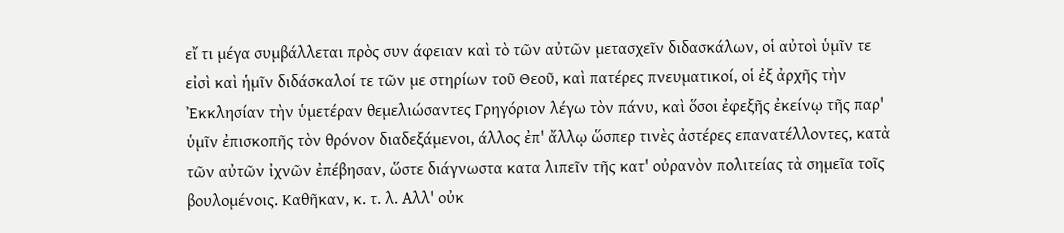εἴ τι μέγα συμβάλλεται πρὸς συν άφειαν καὶ τὸ τῶν αὐτῶν μετασχεῖν διδασκάλων, οἱ αὐτοὶ ὑμῖν τε εἰσὶ καὶ ἡμῖν διδάσκαλοί τε τῶν με στηρίων τοῦ Θεοῦ, καὶ πατέρες πνευματικοί, οἱ ἐξ ἀρχῆς τὴν Ἐκκλησίαν τὴν ὑμετέραν θεμελιώσαντες Γρηγόριον λέγω τὸν πάνυ, καὶ ὅσοι ἐφεξῆς ἐκείνῳ τῆς παρ' ὑμῖν ἐπισκοπῆς τὸν θρόνον διαδεξάμενοι, άλλος ἐπ' ἄλλῳ ὥσπερ τινὲς ἀστέρες επανατέλλοντες, κατὰ τῶν αὐτῶν ἰχνῶν ἐπέβησαν, ὥστε διάγνωστα κατα λιπεῖν τῆς κατ' οὐρανὸν πολιτείας τὰ σημεῖα τοῖς βουλομένοις. Καθῆκαν, κ. τ. λ. Αλλ' οὐκ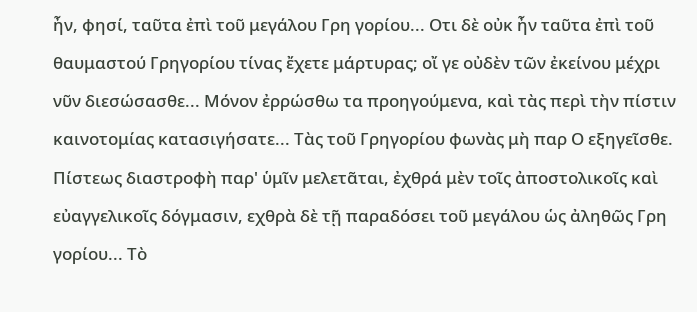ἦν, φησί, ταῦτα ἐπὶ τοῦ μεγάλου Γρη γορίου... Οτι δὲ οὐκ ἦν ταῦτα ἐπὶ τοῦ θαυμαστού Γρηγορίου τίνας ἔχετε μάρτυρας; οἴ γε οὐδὲν τῶν ἐκείνου μέχρι νῦν διεσώσασθε... Μόνον ἐρρώσθω τα προηγούμενα, καὶ τὰς περὶ τὴν πίστιν καινοτομίας κατασιγήσατε... Τὰς τοῦ Γρηγορίου φωνὰς μὴ παρ Ο εξηγεῖσθε. Πίστεως διαστροφὴ παρ' ὑμῖν μελετᾶται, ἐχθρά μὲν τοῖς ἀποστολικοῖς καὶ εὐαγγελικοῖς δόγμασιν, εχθρὰ δὲ τῇ παραδόσει τοῦ μεγάλου ὡς ἀληθῶς Γρη γορίου... Τὸ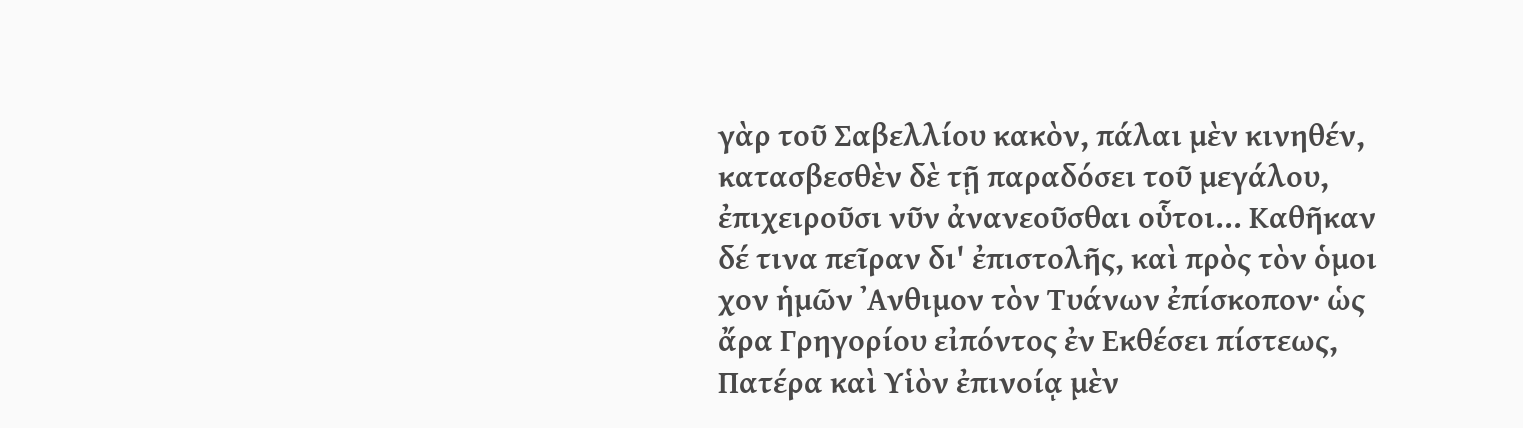γὰρ τοῦ Σαβελλίου κακὸν, πάλαι μὲν κινηθέν, κατασβεσθὲν δὲ τῇ παραδόσει τοῦ μεγάλου, ἐπιχειροῦσι νῦν ἀνανεοῦσθαι οὗτοι... Καθῆκαν δέ τινα πεῖραν δι' ἐπιστολῆς, καὶ πρὸς τὸν ὁμοι χον ἡμῶν ᾿Ανθιμον τὸν Τυάνων ἐπίσκοπον· ὡς ἄρα Γρηγορίου εἰπόντος ἐν Εκθέσει πίστεως, Πατέρα καὶ Υἱὸν ἐπινοίᾳ μὲν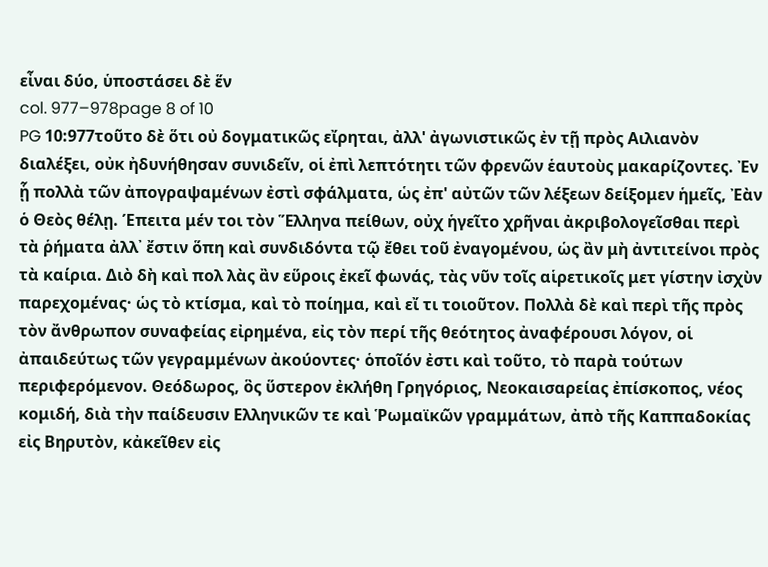εἶναι δύο, ὑποστάσει δὲ ἕν
col. 977–978page 8 of 10
PG 10:977τοῦτο δὲ ὅτι οὐ δογματικῶς εἴρηται, ἀλλ' ἀγωνιστικῶς ἐν τῇ πρὸς Αιλιανὸν διαλέξει, οὐκ ἠδυνήθησαν συνιδεῖν, οἱ ἐπὶ λεπτότητι τῶν φρενῶν ἑαυτοὺς μακαρίζοντες. Ἐν ᾗ πολλὰ τῶν ἀπογραψαμένων ἐστὶ σφάλματα, ὡς ἐπ' αὐτῶν τῶν λέξεων δείξομεν ἡμεῖς, Ἐὰν ὁ Θεὸς θέλῃ. Έπειτα μέν τοι τὸν Ἕλληνα πείθων, οὐχ ἡγεῖτο χρῆναι ἀκριβολογεῖσθαι περὶ τὰ ῥήματα ἀλλ᾽ ἔστιν ὅπη καὶ συνδιδόντα τῷ ἔθει τοῦ ἐναγομένου, ὡς ἂν μὴ ἀντιτείνοι πρὸς τὰ καίρια. Διὸ δὴ καὶ πολ λὰς ἂν εὕροις ἐκεῖ φωνάς, τὰς νῦν τοῖς αἱρετικοῖς μετ γίστην ἰσχὺν παρεχομένας· ὡς τὸ κτίσμα, καὶ τὸ ποίημα, καὶ εἴ τι τοιοῦτον. Πολλὰ δὲ καὶ περὶ τῆς πρὸς τὸν ἄνθρωπον συναφείας εἰρημένα, εἰς τὸν περί τῆς θεότητος ἀναφέρουσι λόγον, οἱ ἀπαιδεύτως τῶν γεγραμμένων ἀκούοντες· ὁποῖόν ἐστι καὶ τοῦτο, τὸ παρὰ τούτων περιφερόμενον. Θεόδωρος, ὃς ὕστερον ἐκλήθη Γρηγόριος, Νεοκαισαρείας ἐπίσκοπος, νέος κομιδή, διὰ τὴν παίδευσιν Ελληνικῶν τε καὶ Ῥωμαϊκῶν γραμμάτων, ἀπὸ τῆς Καππαδοκίας εἰς Βηρυτὸν, κἀκεῖθεν εἰς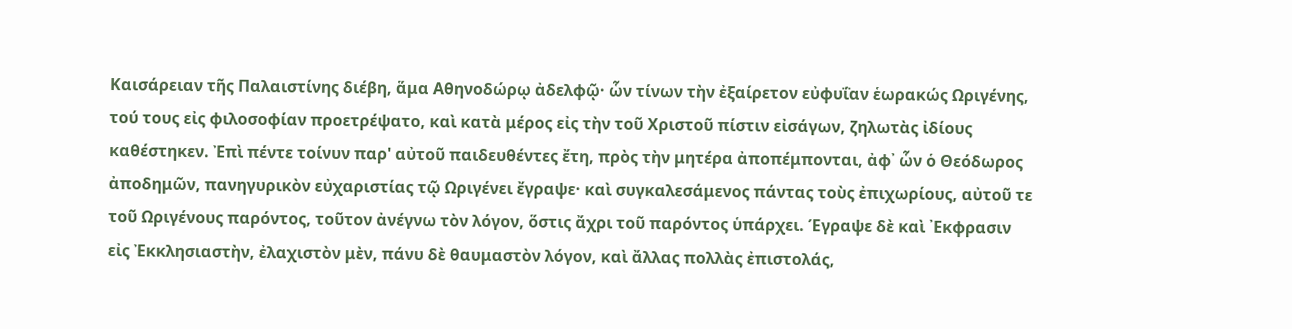Καισάρειαν τῆς Παλαιστίνης διέβη, ἅμα Αθηνοδώρῳ ἀδελφῷ· ὧν τίνων τὴν ἐξαίρετον εὐφυΐαν ἑωρακώς Ωριγένης, τού τους εἰς φιλοσοφίαν προετρέψατο, καὶ κατὰ μέρος εἰς τὴν τοῦ Χριστοῦ πίστιν εἰσάγων, ζηλωτὰς ἰδίους καθέστηκεν. Ἐπὶ πέντε τοίνυν παρ' αὐτοῦ παιδευθέντες ἔτη, πρὸς τὴν μητέρα ἀποπέμπονται, ἀφ᾽ ὧν ὁ Θεόδωρος ἀποδημῶν, πανηγυρικὸν εὐχαριστίας τῷ Ωριγένει ἔγραψε· καὶ συγκαλεσάμενος πάντας τοὺς ἐπιχωρίους, αὐτοῦ τε τοῦ Ωριγένους παρόντος, τοῦτον ἀνέγνω τὸν λόγον, ὅστις ἄχρι τοῦ παρόντος ὑπάρχει. Έγραψε δὲ καὶ ᾿Εκφρασιν εἰς Ἐκκλησιαστὴν, ἐλαχιστὸν μὲν, πάνυ δὲ θαυμαστὸν λόγον, καὶ ἄλλας πολλὰς ἐπιστολάς,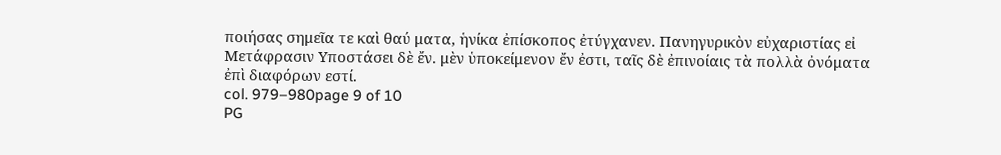ποιήσας σημεῖα τε καὶ θαύ ματα, ἡνίκα ἐπίσκοπος ἐτύγχανεν. Πανηγυρικὸν εὐχαριστίας εἰ Μετάφρασιν Υποστάσει δὲ ἔν. μὲν ὑποκείμενον ἔν ἐστι, ταῖς δὲ ἐπινοίαις τὰ πολλὰ ὀνόματα ἐπὶ διαφόρων εστί.
col. 979–980page 9 of 10
PG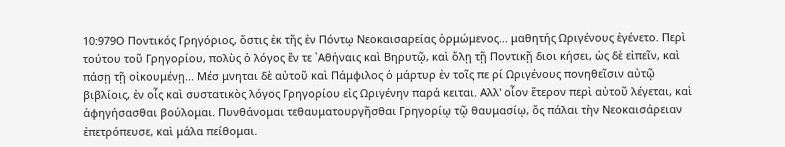10:979Ο Ποντικός Γρηγόριος, ὅστις ἐκ τῆς ἐν Πόντῳ Νεοκαισαρείας ὁρμώμενος... μαθητής Ωριγένους ἐγένετο. Περὶ τούτου τοῦ Γρηγορίου, πολὺς ὁ λόγος ἔν τε ᾿Αθήναις καὶ Βηρυτῷ, καὶ ὅλῃ τῇ Ποντικῇ διοι κήσει, ὡς δὲ εἰπεῖν, καὶ πάσῃ τῇ οἰκουμένῃ... Μέσ μνηται δὲ αὐτοῦ καὶ Πάμφιλος ὁ μάρτυρ ἐν τοῖς πε ρί Ωριγένους πονηθεῖσιν αὐτῷ βιβλίοις, ἐν οἷς καὶ συστατικὸς λόγος Γρηγορίου εἰς Ωριγένην παρά κειται. Αλλ' οἷον ἕτερον περὶ αὐτοῦ λέγεται, καὶ ἀφηγήσασθαι βούλομαι. Πυνθάνομαι τεθαυματουργῆσθαι Γρηγορίῳ τῷ θαυμασίῳ, ὅς πάλαι τὴν Νεοκαισάρειαν ἐπετρόπευσε, καὶ μάλα πείθομαι.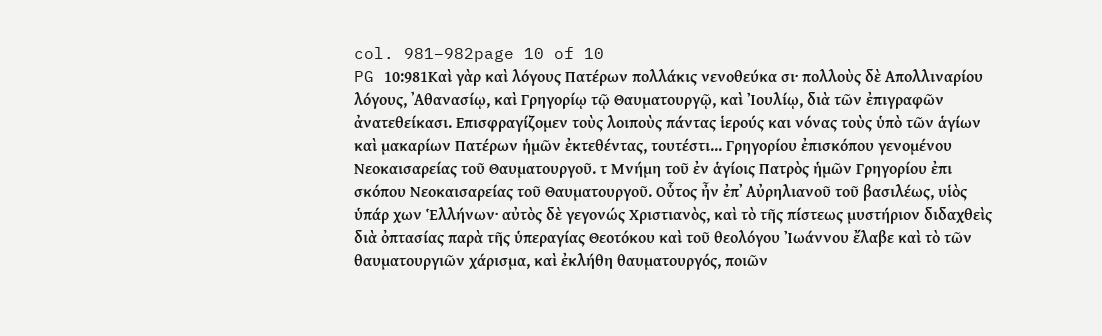col. 981–982page 10 of 10
PG 10:981Καὶ γὰρ καὶ λόγους Πατέρων πολλάκις νενοθεύκα σι· πολλοὺς δὲ Απολλιναρίου λόγους, ᾿Αθανασίῳ, καὶ Γρηγορίῳ τῷ Θαυματουργῷ, καὶ Ἰουλίῳ, διὰ τῶν ἐπιγραφῶν ἀνατεθείκασι. Επισφραγίζομεν τοὺς λοιποὺς πάντας ἱερούς και νόνας τοὺς ὑπὸ τῶν ἁγίων καὶ μακαρίων Πατέρων ἡμῶν ἐκτεθέντας, τουτέστι... Γρηγορίου ἐπισκόπου γενομένου Νεοκαισαρείας τοῦ Θαυματουργοῦ. τ Μνήμη τοῦ ἐν ἁγίοις Πατρὸς ἡμῶν Γρηγορίου ἐπι σκόπου Νεοκαισαρείας τοῦ Θαυματουργοῦ. Οὗτος ἦν ἐπ᾽ Αὐρηλιανοῦ τοῦ βασιλέως, υἱὸς ὑπάρ χων Ἑλλήνων· αὐτὸς δὲ γεγονώς Χριστιανὸς, καὶ τὸ τῆς πίστεως μυστήριον διδαχθεὶς διὰ ὀπτασίας παρὰ τῆς ὑπεραγίας Θεοτόκου καὶ τοῦ θεολόγου Ἰωάννου ἔλαβε καὶ τὸ τῶν θαυματουργιῶν χάρισμα, καὶ ἐκλήθη θαυματουργός, ποιῶν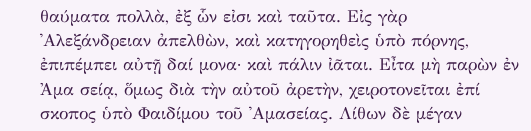θαύματα πολλὰ, ἐξ ὧν εἰσι καὶ ταῦτα. Εἰς γὰρ ᾿Αλεξάνδρειαν ἀπελθὼν, καὶ κατηγορηθεὶς ὑπὸ πόρνης, ἐπιπέμπει αὐτῇ δαί μονα· καὶ πάλιν ἰᾶται. Εἶτα μὴ παρὼν ἐν Ἀμα σείᾳ, ὅμως διὰ τὴν αὐτοῦ ἀρετὴν, χειροτονεῖται ἐπί σκοπος ὑπὸ Φαιδίμου τοῦ ᾿Αμασείας. Λίθων δὲ μέγαν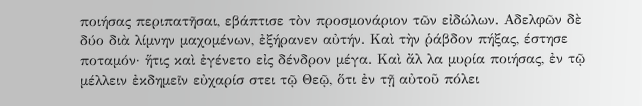ποιήσας περιπατῆσαι, εβάπτισε τὸν προσμονάριον τῶν εἰδώλων. Αδελφῶν δὲ δύο διὰ λίμνην μαχομένων, ἐξήρανεν αὐτήν. Καὶ τὴν ῥάβδον πήξας, έστησε ποταμόν· ἥτις καὶ ἐγένετο εἰς δένδρον μέγα. Καὶ ἄλ λα μυρία ποιήσας, ἐν τῷ μέλλειν ἐκδημεῖν εὐχαρίσ στει τῷ Θεῷ, ὅτι ἐν τῇ αὐτοῦ πόλει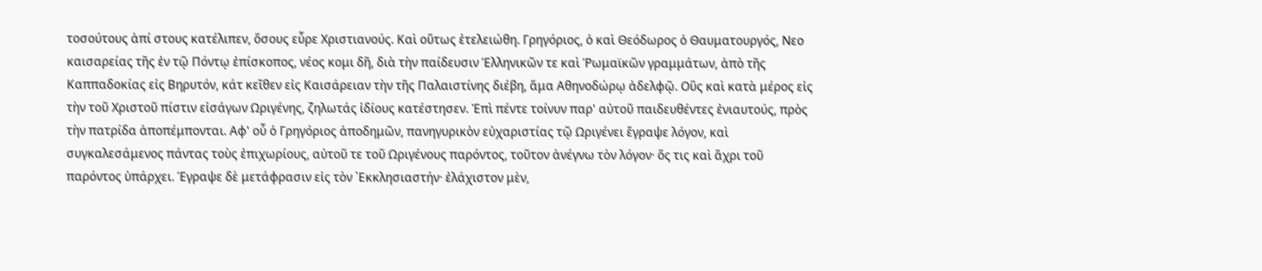τοσούτους ἀπί στους κατέλιπεν, ὅσους εὗρε Χριστιανούς. Καὶ οὕτως ἐτελειώθη. Γρηγόριος, ὁ καὶ Θεόδωρος ὁ Θαυματουργός, Νεο καισαρείας τῆς ἐν τῷ Πόντῳ ἐπίσκοπος, νέος κομι δῆ, διὰ τὴν παίδευσιν Ἑλληνικῶν τε καὶ Ῥωμαϊκῶν γραμμάτων, ἀπὸ τῆς Καππαδοκίας εἰς Βηρυτόν, κάτ κεῖθεν εἰς Καισάρειαν τὴν τῆς Παλαιστίνης διέβη, ἅμα Αθηνοδώρῳ ἀδελφῷ. Οὓς καὶ κατὰ μέρος εἰς τὴν τοῦ Χριστοῦ πίστιν εἰσάγων Ωριγένης, ζηλωτάς ἰδίους κατέστησεν. Ἐπὶ πέντε τοίνυν παρ' αὐτοῦ παιδευθέντες ἐνιαυτούς, πρὸς τὴν πατρίδα ἀποπέμπονται. Αφ' οὗ ὁ Γρηγόριος ἀποδημῶν, πανηγυρικὸν εὐχαριστίας τῷ Ωριγένει ἔγραψε λόγον, καὶ συγκαλεσάμενος πάντας τοὺς ἐπιχωρίους, αὐτοῦ τε τοῦ Ωριγένους παρόντος, τοῦτον ἀνέγνω τὸν λόγον· ὅς τις καὶ ἄχρι τοῦ παρόντος ὑπάρχει. Έγραψε δὲ μετάφρασιν εἰς τὸν ᾿Εκκλησιαστήν· ἐλάχιστον μὲν,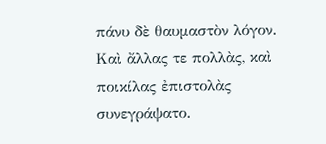πάνυ δὲ θαυμαστὸν λόγον. Καὶ ἄλλας τε πολλὰς, καὶ ποικίλας ἐπιστολὰς συνεγράψατο.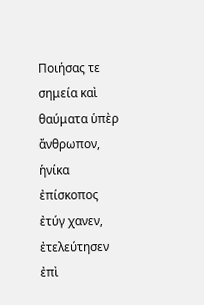Ποιήσας τε σημεία καὶ θαύματα ὑπὲρ ἄνθρωπον, ἡνίκα ἐπίσκοπος ἐτύγ χανεν, ἐτελεύτησεν ἐπὶ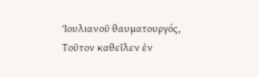Ἰουλιανοῦ θαυματουργός, Τοῦτον καθεῖλεν ἐν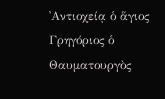᾿Αντιοχείᾳ ὁ ἅγιος Γρηγόριος ὁ Θαυματουργὸς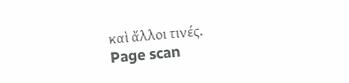καὶ ἄλλοι τινές.
Page scan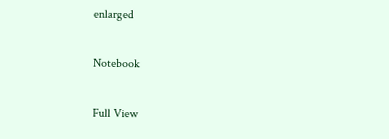enlarged

Notebook

Full View